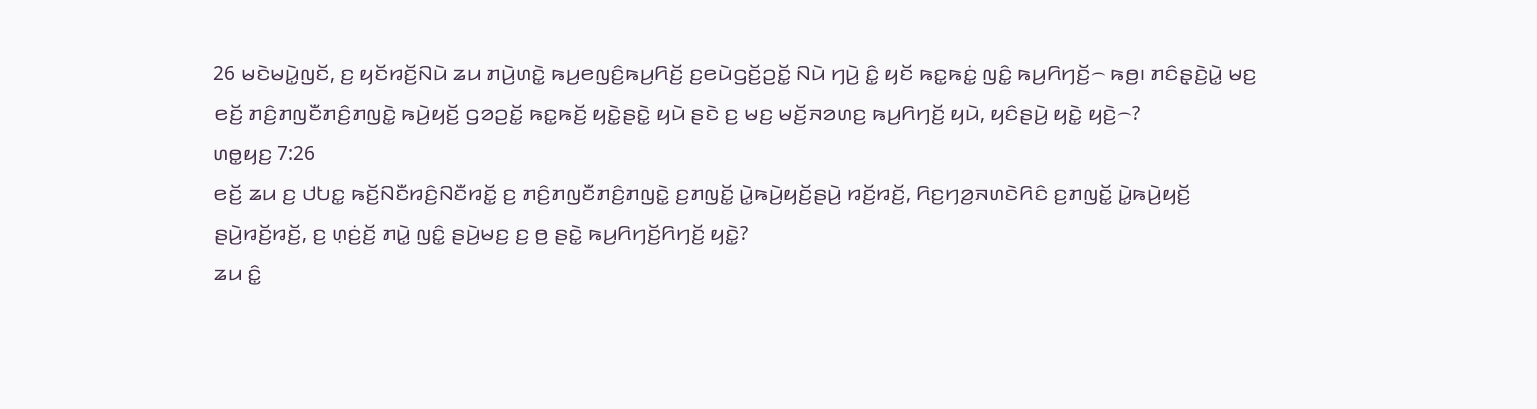26 ꤗꤢꤧꤗꤣꤧ꤭ꤜꤢꤩ, ꤢ꤬ ꤟꤢꤩꤙꤢꤩ꤬ꤡꤣꤧ ꤘꤣ ꤊꤣꤧ꤬ꤛꤢꤧ꤭ ꤒꤣ꤬ꤕꤜꤢꤨ꤬ꤒꤣ꤬ꤖꤢꤩ꤬ ꤢ꤬ꤕꤣꤧꤞꤢꤩ꤬ꤑꤢꤩ꤭ ꤡꤣꤧ ꤚꤣꤧ꤬ ꤢꤨ꤭ ꤟꤢꤩ ꤒꤢ꤭ꤒꤢꤦ꤭ ꤜꤢꤨ꤭ ꤒꤣ꤬ꤖꤚꤢꤩ꤬꤮ ꤒꤥ꤬꤯ ꤊꤢꤨꤔ꤫ꤢꤧ꤬ꤣꤧ꤭ ꤗꤢ꤬ ꤕꤢꤩ꤬ ꤊꤢꤨ꤬ꤊꤜꤢꤪꤊꤢꤨ꤬ꤊꤜꤢꤧ꤭ ꤒꤣꤧ꤬ꤟꤢꤩ꤬ ꤞꤤꤑꤢꤩ꤭ ꤒꤢ꤭ꤒꤢꤩ꤬ ꤟꤢꤧ꤭ꤔꤢꤧ꤭ ꤟꤣꤧ ꤔꤢꤧ ꤢ꤬ ꤗꤢ꤬ ꤗꤢꤩ꤬ꤏꤤꤛꤢ꤬ ꤒꤣ꤬ꤖꤚꤢꤩ꤬ ꤟꤣꤧ, ꤟꤢꤨꤔꤣꤧ꤬ ꤟꤢꤧ꤭ ꤟꤢꤧ꤬꤮?
ꤛꤥ꤭ꤟꤢ꤬ 7:26
ꤕꤢꤩ꤬ ꤘꤣ ꤢ꤬ ꤓꤝꤢ꤭ ꤒꤢꤩ꤬ꤡꤢꤪꤙꤢꤨ꤬ꤡꤢꤪꤙꤢꤩ꤭ ꤢ꤬ ꤊꤢꤨ꤬ꤊꤜꤢꤪꤊꤢꤨ꤬ꤊꤜꤢꤧ꤭ ꤢ꤬ꤊꤜꤢꤩ꤭ ꤣꤧ꤭ꤒꤣꤧ꤬ꤟꤢꤩ꤬ꤔꤣꤧ꤬ ꤙꤢꤩ꤬ꤙꤢꤩ꤬, ꤖꤢ꤬ꤚꤤ꤬ꤏꤛꤢꤧꤖꤢꤨ ꤢ꤬ꤊꤜꤢꤩ꤭ ꤣꤧ꤭ꤒꤣꤧ꤬ꤟꤢꤩ꤬ ꤔꤣꤧ꤬ꤙꤢꤩ꤬ꤙꤢꤩ꤬, ꤢ꤬ ꤛ꤫ꤢꤦ꤬ꤢꤩ꤬ ꤊꤣꤧ꤭ ꤜꤢꤨ꤭ ꤔꤣꤧ꤬ꤗꤢ꤬ ꤢ꤬ ꤥ꤬ ꤔꤢꤧ꤭ ꤒꤣ꤬ꤖꤚꤢꤩ꤬ꤖꤚꤢꤩ꤬ ꤟꤢꤧ꤭?
ꤘꤣ ꤢꤨ꤭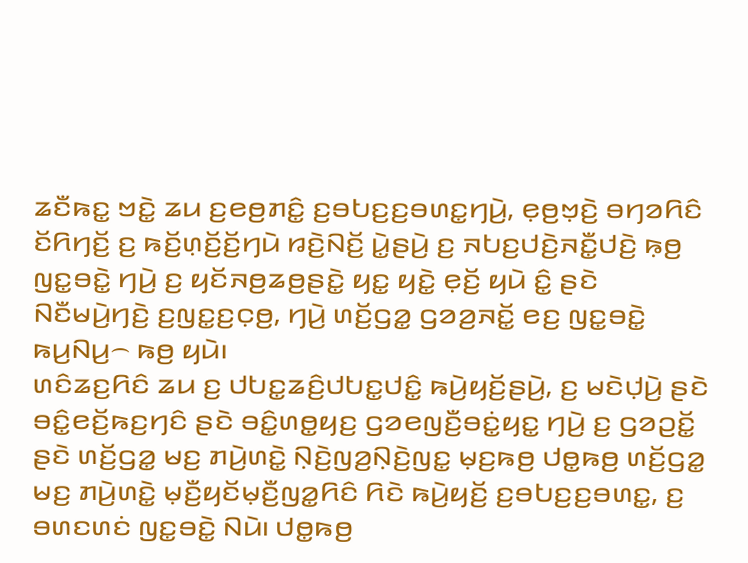ꤘꤢꤪꤒꤢ꤭ ꤠꤢꤧ꤭ ꤘꤣ ꤢ꤬ꤕꤥ꤬ꤊꤢꤨ꤭ ꤢ꤬ꤋꤝꤢ꤬ꤢ꤬ꤋꤛꤢ꤭ꤚꤣꤧ꤬, ꤕ꤫ꤥ꤬ꤠ꤫ꤢꤧ꤬ ꤋꤚꤤꤖꤢꤨ ꤢꤩꤖꤚꤢꤩ꤬ ꤢ꤬ ꤒꤢꤩ꤬ꤛ꤫ꤢꤩ꤬ꤢꤩ꤬ꤚꤣꤧ ꤙꤢꤧ꤬ꤡꤢꤩ꤬ ꤣꤧ꤭ꤔꤣꤧ꤬ ꤢ꤬ ꤏꤝꤢ꤬ꤓꤢꤧ꤬ꤏꤢꤪ꤭ꤓꤢꤧ꤬ ꤒ꤫ꤥ꤬ ꤜꤢ꤭ꤋꤢꤧ꤭ ꤚꤣꤧ꤬ ꤢ꤬ ꤟꤢꤩꤏꤥ꤬ꤘꤥ꤬ꤔꤢꤧ꤭ ꤟꤢ꤭ ꤟꤢꤧ꤭ ꤕ꤫ꤢꤩ꤬ ꤟꤣꤧ ꤢꤨ꤭ ꤔꤢꤧ ꤡꤢꤪꤗꤣꤧ꤬ꤚꤢꤧ꤬ ꤢ꤬ꤜꤢ꤭ꤢ꤬ꤍ꤫ꤥ꤬, ꤚꤣꤧ꤬ ꤛꤢꤩ꤬ꤞꤤ꤭ ꤞꤤꤤ꤬ꤏꤢꤩ꤭ ꤕꤢ꤬ ꤜꤢ꤭ꤋꤢꤧ꤭ ꤒꤣ꤬ꤡꤣ꤬꤮ ꤒꤥ꤬ ꤟꤣꤧ꤯
ꤛꤢꤨꤘꤢ꤬ꤖꤢꤨ ꤘꤣ ꤢ꤬ ꤓꤝꤢ꤭ꤘꤢꤨ꤬ꤓꤝꤢ꤭ꤓꤢꤨ꤭ ꤒꤣꤧ꤬ꤟꤢꤩ꤬ꤔꤣꤧ꤬, ꤢ꤬ ꤗꤢꤧꤓ꤫ꤣꤧ꤬ ꤔꤢꤧ ꤋꤢꤨ꤭ꤕꤢꤩ꤬ꤒꤢ꤬ꤚꤢꤨ ꤔꤢꤧ ꤋꤢꤨ꤭ꤛꤥ꤭ꤟꤢ꤬ ꤞꤤꤕꤜꤢꤪ꤬ꤋꤢꤦ꤭ꤟꤢ꤭ ꤚꤣꤧ꤬ ꤢ꤬ ꤞꤤꤑꤢꤩ꤭ ꤔꤢꤧ ꤛꤢꤩ꤬ꤞꤤ꤭ ꤗꤢ꤬ ꤊꤣꤧ꤬ꤛꤢꤧ꤭ ꤡ꤫ꤢꤧ꤬ꤜꤤ꤬ꤡ꤫ꤢꤧ꤬ꤜꤢ꤭ ꤗ꤫ꤢ꤬ꤒꤥ꤬ ꤓꤥ꤭ꤒꤥ꤬ ꤛꤢꤩ꤬ꤞꤤ꤭ ꤗꤢ꤬ ꤊꤣꤧ꤬ꤛꤢꤧ꤭ ꤗ꤫ꤢꤪ꤬ꤟꤢꤩꤗ꤫ꤢꤪ꤬ꤜꤤ꤭ꤖꤢꤨ ꤖꤢꤧ ꤒꤣꤧ꤬ꤟꤢꤩ꤬ ꤢ꤬ꤋꤝꤢ꤬ꤢ꤬ꤋꤛꤢ꤭, ꤢ꤬ ꤋꤛꤢꤛꤢꤦ ꤜꤢ꤭ꤋꤢꤧ꤭ ꤡꤣꤧ꤯ ꤓꤥ꤭ꤒꤥ꤬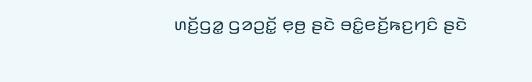ꤛꤢꤩ꤬ꤞꤤ꤭ ꤞꤤꤑꤢꤩ꤭ ꤕ꤫ꤥ꤬ ꤔꤢꤧ ꤋꤢꤨ꤭ꤕꤢꤩ꤬ꤒꤢ꤬ꤚꤢꤨ ꤔꤢꤧ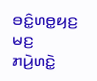ꤋꤢꤨ꤭ꤛꤥ꤭ꤟꤢ꤬ ꤗꤢ꤬ ꤊꤣꤧ꤬ꤛꤢꤧ꤭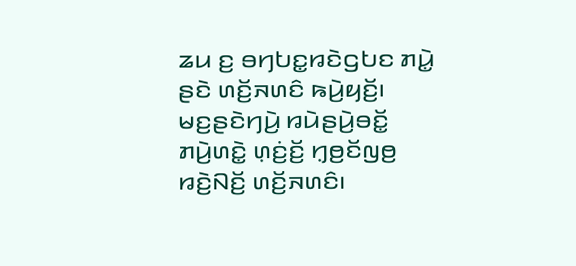ꤘꤣ ꤢ꤬ ꤋꤚꤝꤢ꤭ꤙꤢꤧꤞꤝꤢ ꤊꤣꤧ꤭ ꤔꤢꤧ ꤛꤢꤩ꤬ꤏꤛꤢꤨ ꤒꤣꤧ꤬ꤟꤢꤩ꤬꤯
ꤗꤢ꤬ꤔꤢꤧꤚꤣꤧ꤬ ꤙꤣꤧꤔꤣꤧ꤬ꤋꤢꤩ꤭ ꤊꤣꤧ꤬ꤛꤢꤧ꤭ ꤛ꤫ꤢꤦ꤬ꤢꤩ꤬ ꤚ꤫ꤥ꤬ꤢꤩꤜꤥ꤬ ꤙꤢꤧ꤬ꤡꤢꤩ꤬ ꤛꤢꤩ꤬ꤏꤛꤢꤨ꤯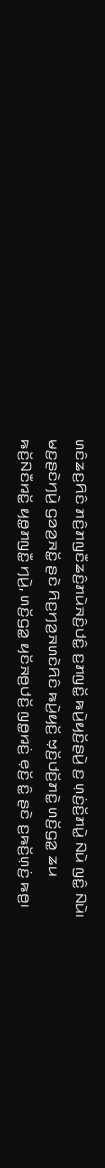ꤛꤢꤨꤘꤢ꤬ꤖꤢꤨ ꤊꤢꤨ꤬ꤊꤜꤢꤪꤘꤢꤨ꤬ꤊꤣꤧꤏꤢꤨ꤬ꤓꤢꤨ꤭ ꤢ꤬ꤊꤜꤢꤩ꤭ ꤒꤣꤧ꤬ꤟꤢꤩ꤬ꤔꤣꤧ꤬ ꤢ꤬ ꤛ꤫ꤢꤦ꤬ꤢꤩ꤬ꤊꤣꤧ꤭ ꤡꤣꤧ ꤜꤢꤨ꤭ ꤡꤣꤧ꤯ ꤗꤢ꤬ꤔꤢꤧꤚꤣꤧ꤬ ꤞꤤꤤ꤬ꤏꤢꤩ꤭ ꤔꤢꤧ ꤖꤢ꤬ꤚꤤ꤬ꤏꤛꤢꤧꤖꤢꤨ ꤒꤣꤧ꤬ꤟꤢꤩ꤬ ꤠ꤫ꤢꤩ꤬ꤓꤢꤩ꤬ꤊꤢꤧ꤭ ꤛꤢꤩ꤬ꤞꤤ꤭ ꤘꤣ ꤒꤢꤩ꤬ꤡꤢꤪꤙꤢꤩ꤭ ꤟꤥ꤭ꤊꤜꤢꤪ꤭ ꤚꤣꤧ꤬, ꤛꤢꤩ꤬ꤞꤤ꤭ ꤟꤢꤩꤏꤥ꤬ꤓꤢꤩ꤬ ꤜꤥ꤭ꤙꤢꤦ꤬ ꤕ꤫ꤢꤩ꤬ ꤢꤨ꤭ ꤔꤢꤧ ꤢ꤬ꤒꤢꤩ꤬ꤛ꤫ꤢꤦ꤬ ꤒꤥ꤬꤯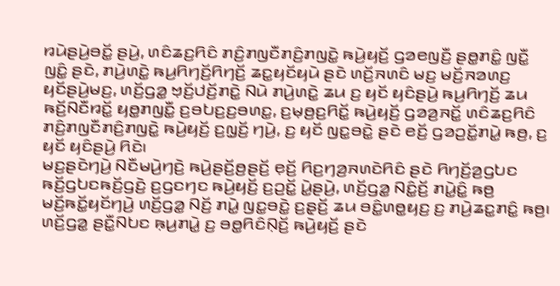ꤙꤣꤧꤔꤣꤧ꤬ꤋꤢꤩ꤭ ꤔꤣꤧ꤬, ꤛꤢꤨꤘꤢ꤬ꤖꤢꤨ ꤊꤢꤨ꤬ꤊꤜꤢꤪꤊꤢꤨ꤬ꤊꤜꤢꤧ꤭ ꤒꤣꤧ꤬ꤟꤢꤩ꤬ ꤞꤤꤕꤜꤢꤪ꤬ ꤔꤥ꤭ꤊꤢꤨ꤭ ꤜꤢꤪ꤭ ꤜꤢꤨ꤭ ꤔꤢꤧ, ꤊꤣꤧ꤬ꤛꤢꤧ꤭ ꤒꤣ꤬ꤖꤚꤢꤩ꤬ꤖꤚꤢꤩ꤬ ꤘꤢ꤭ꤟꤢꤩꤟꤣꤧ ꤔꤢꤧ ꤛꤢꤩ꤬ꤏꤛꤢꤨ ꤗꤢ꤬ ꤗꤢꤩ꤬ꤏꤤꤛꤢ꤬ ꤟꤢꤩꤔꤣꤧ꤬ꤗꤢ꤬, ꤛꤢꤩ꤬ꤞꤤ꤭ ꤠ꤫ꤢꤩ꤬ꤓꤢꤩ꤬ꤊꤢꤧ꤭ ꤡꤣꤧ ꤊꤣꤧ꤬ꤛꤢꤧ꤭ ꤘꤣ ꤢ꤬ ꤟꤢꤩ ꤟꤢꤨꤔꤣꤧ꤬ ꤒꤣ꤬ꤖꤚꤢꤩ꤬ ꤘꤣ ꤒꤢꤩ꤬ꤡꤢꤪꤙꤢꤩ꤭ ꤟꤥ꤭ꤊꤜꤢꤪ꤭ ꤢ꤬ꤋꤝꤢ꤬ꤢ꤬ꤋꤛꤢ꤭, ꤢ꤬ꤗ꤫ꤥ꤬ꤢ꤬ꤖꤢꤩ꤭ ꤒꤣꤧ꤬ꤟꤢꤩ꤬ ꤞꤤꤤ꤬ꤏꤢꤩ꤭ ꤛꤢꤨꤘꤢ꤬ꤖꤢꤨ ꤊꤢꤨ꤬ꤊꤜꤢꤪꤊꤢꤨ꤬ꤊꤜꤢꤧ꤭ ꤒꤣꤧ꤬ꤟꤢꤩ꤬ ꤢ꤬ꤜ꤫ꤢꤩ꤬ ꤚꤣꤧ꤬, ꤢ꤬ ꤟꤢꤩ ꤜꤢ꤭ꤋꤢꤧ꤭ ꤔꤢꤧ ꤕꤢꤩ꤬ ꤞꤤꤑꤢꤩ꤭ꤊꤣꤧ꤭ ꤒꤥ꤬, ꤢ꤬ ꤟꤢꤩ ꤟꤢꤨꤔꤣꤧ꤬ ꤖꤢꤧ꤯
ꤗꤢ꤬ꤔꤢꤧꤚꤣꤧ꤬ ꤡꤢꤪꤗꤣꤧ꤬ꤚꤢꤧ꤬ ꤒꤣꤧ꤬ꤔꤢꤩ꤬ꤥ꤬ꤔꤢꤩ꤬ ꤕ꤫ꤢꤩ꤬ ꤖꤢ꤬ꤚꤤ꤬ꤏꤛꤢꤧꤖꤢꤨ ꤔꤢꤧ ꤖꤚꤢꤩ꤬ꤤ꤬ꤞꤝꤢ ꤒꤢꤩ꤬ꤞꤝꤢꤒꤢꤩ꤬ꤞꤢꤧ꤬ ꤢ꤬ꤞꤢꤚꤢ ꤒꤣꤧ꤬ꤟꤢꤩ꤬ ꤢ꤬ꤑꤢꤩ꤭ ꤣꤧ꤭ꤔꤣꤧ꤬, ꤛꤢꤩ꤬ꤞꤤ꤭ ꤡꤢꤨ꤭ꤢꤩ꤬ ꤊꤣꤧ꤭ꤢꤨ꤭ ꤒꤥ꤬ ꤗꤢꤩ꤬ꤒꤢꤩ꤭ꤟꤢꤩꤚꤣꤧ꤬ ꤛꤢꤩ꤬ꤞꤤ꤭ ꤡꤢꤩ꤬ ꤊꤣꤧ꤭ ꤜꤢ꤭ꤋꤢꤧ꤭ ꤢ꤬ꤔ꤫ꤢꤩ꤬ ꤘꤣ ꤋꤢꤨ꤭ꤛꤥ꤭ꤟꤢ꤬ ꤢ꤬ ꤊꤣꤧ꤬ꤘꤢ꤭ꤊꤢꤨ꤭ ꤒꤥ꤬꤯
ꤛꤢꤩ꤬ꤞꤤ꤭ ꤔꤢꤪ꤭ꤡꤝꤢ ꤒ꤫ꤣ꤬ꤊꤣꤧ꤭ ꤢ꤬ ꤋꤥ꤭ꤖꤢꤨꤡ꤫ꤢꤩ꤬ ꤒꤣꤧ꤬ꤟꤢꤩ꤬ ꤔꤢꤧ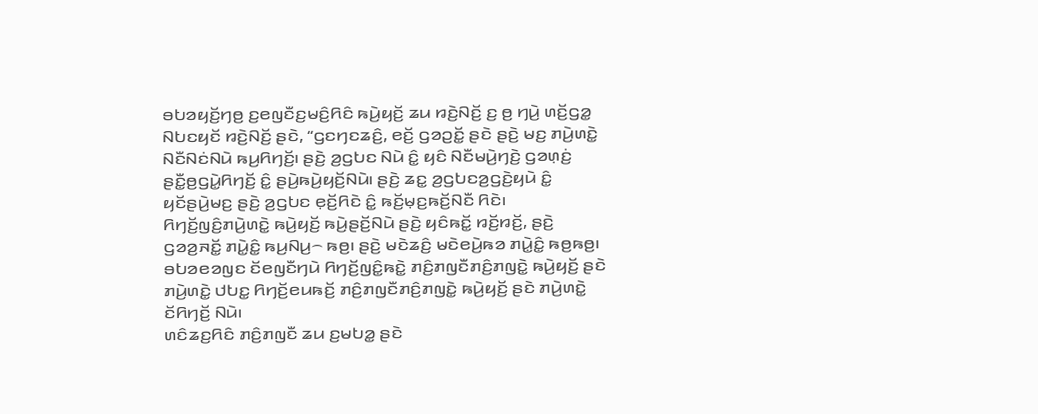ꤋꤝꤤꤟꤢꤩ꤬ꤚꤥ꤬ ꤢ꤬ꤕꤜꤢꤪꤢ꤬ꤗꤢꤨ꤬ꤖꤢꤨ ꤒꤣꤧ꤬ꤟꤢꤩ꤬ ꤘꤣ ꤙꤢꤧ꤬ꤡꤢꤩ꤬ ꤢ꤬ ꤥ꤬ ꤚꤣꤧ꤬ ꤛꤢꤩ꤬ꤞꤤ꤭ ꤡꤝꤢꤟꤢꤩ ꤙꤢꤧ꤬ꤡꤢꤩ꤬ ꤔꤢꤧ, “ꤞꤢꤚꤢꤘꤢꤨ꤬, ꤕꤢꤩ꤬ ꤞꤤꤑꤢꤩ꤭ ꤔꤢꤧ ꤔꤢꤧ꤬ ꤗꤢ꤬ ꤊꤣꤧ꤬ꤛꤢꤧ꤭ ꤡꤢꤪꤡꤢꤦꤡꤣꤧ ꤒꤣ꤬ꤖꤚꤢꤩ꤬꤯ ꤔꤢꤧ꤬ ꤤ꤬ꤞꤝꤢ ꤡꤣꤧ ꤢꤨ꤭ ꤟꤢꤨ ꤡꤢꤪꤗꤣꤧ꤬ꤚꤢꤧ꤬ ꤞꤤꤛ꤫ꤢꤦ꤬ ꤔꤢꤪ꤭ꤥ꤬ꤞꤣꤧ꤭ꤖꤚꤢꤩ꤬ ꤢꤨ꤭ ꤔꤣꤧ꤬ꤒꤣꤧ꤬ꤟꤢꤩ꤬ꤡꤣꤧ꤯ ꤔꤢꤧ꤬ ꤘꤢ꤭ ꤤ꤬ꤞꤝꤢꤤ꤬ꤞꤢꤧ꤬ꤟꤣꤧ ꤢꤨ꤭ ꤟꤢꤩꤔꤣꤧ꤬ꤗꤢ꤬ ꤔꤢꤧ꤬ ꤤ꤬ꤞꤝꤢ ꤕ꤫ꤢꤩ꤬ꤖꤢꤧ ꤢꤨ꤭ ꤒꤢꤩ꤬ꤗ꤫ꤢ꤬ꤒꤢꤩ꤬ꤡꤢꤪ ꤖꤢꤧ꤯ ꤖꤚꤢꤩ꤬ꤜꤢꤨ꤬ꤊꤣꤧ꤬ꤛꤢꤧ꤭ ꤒꤣꤧ꤬ꤟꤢꤩ꤬ ꤒꤣꤧ꤬ꤔꤢꤩ꤬ꤡꤣꤧ ꤔꤢꤧ꤬ ꤟꤢꤨꤒꤢꤩ꤭ ꤙꤢꤩ꤬ꤙꤢꤩ꤬, ꤔꤢꤧ꤬ ꤞꤤꤤ꤬ꤏꤢꤩ꤭ ꤊꤣꤧ꤭ꤢꤨ꤭ ꤒꤣ꤬ꤡꤣ꤬꤮ ꤒꤥ꤬꤯ ꤔꤢꤧ꤬ ꤗꤢꤧꤘꤢꤨ꤬ ꤗꤢꤧꤕꤣꤧ꤬ꤒꤤ ꤊꤣꤧ꤭ꤢꤨ꤭ ꤒꤥ꤬ꤒꤥ꤬꤯
ꤋꤝꤤꤕꤤꤜꤢ ꤢꤩꤕꤜꤢꤪꤚꤣꤧ ꤖꤚꤢꤩ꤬ꤜꤢꤨ꤭ꤒꤢꤧ꤭ ꤊꤢꤨ꤬ꤊꤜꤢꤪꤊꤢꤨ꤬ꤊꤜꤢꤧ꤭ ꤒꤣꤧ꤬ꤟꤢꤩ꤬ ꤔꤢꤧ ꤊꤣꤧ꤬ꤛꤢꤧ꤭ ꤓꤝꤢ꤭ ꤖꤚꤢꤩ꤬ꤕꤣꤒꤢꤩ꤬ ꤊꤢꤨ꤬ꤊꤜꤢꤪꤊꤢꤨ꤬ꤊꤜꤢꤧ꤭ ꤒꤣꤧ꤬ꤟꤢꤩ꤬ ꤔꤢꤧ ꤊꤣꤧ꤬ꤛꤢꤧ꤭ ꤢꤩꤖꤚꤢꤩ꤬ ꤡꤣꤧ꤯
ꤛꤢꤨꤘꤢ꤬ꤖꤢꤨ ꤊꤢꤨ꤬ꤊꤜꤢꤪ ꤘꤣ ꤢ꤬ꤗꤝꤤ꤭ ꤔꤢꤧ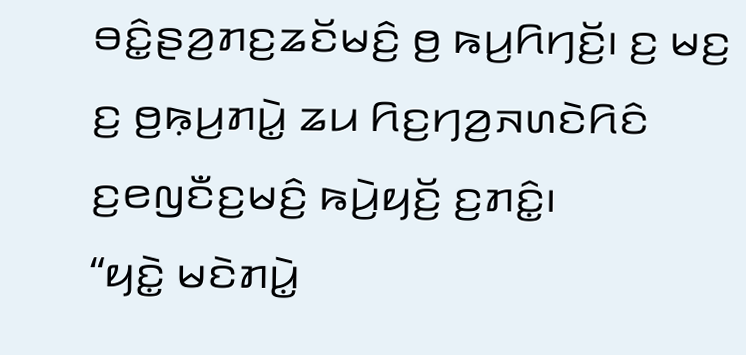ꤋꤢꤨ꤭ꤔꤤ꤬ꤊꤢ꤬ꤘꤢꤩꤗꤢꤨ꤬ ꤥ꤬ ꤒꤣ꤬ꤖꤚꤢꤩ꤬꤯ ꤢ꤬ ꤗꤢ꤬ ꤢ꤬ ꤥ꤬ꤒ꤫ꤣ꤬ꤊꤣꤧ꤭ ꤘꤣ ꤖꤢ꤬ꤚꤤ꤬ꤏꤛꤢꤧꤖꤢꤨ ꤢ꤬ꤕꤜꤢꤪꤢ꤬ꤗꤢꤨ꤬ ꤒꤣꤧ꤬ꤟꤢꤩ꤬ ꤢ꤬ꤊꤢꤨ꤭꤯
“ꤟꤢꤧ꤭ ꤗꤢꤧꤊꤣꤧ꤭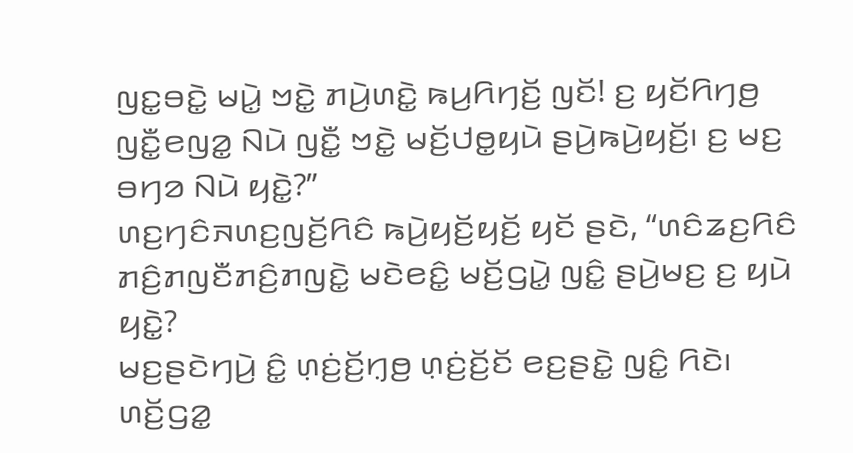ꤜꤢ꤭ꤋꤢꤧ꤭ ꤗꤣꤧ꤭ ꤠꤢꤧ꤭ ꤊꤣꤧ꤬ꤛꤢꤧ꤭ ꤒꤣ꤬ꤖꤚꤢꤩ꤬ ꤜꤢꤩ! ꤢ꤬ ꤟꤢꤩꤖꤚꤥ꤬ ꤜꤢꤪ꤭ꤕꤜꤤ꤭ ꤡꤣꤧ ꤜꤢꤪ꤭ ꤠꤢꤧ꤭ ꤗꤢꤩ꤬ꤓꤥ꤭ꤟꤣꤧ ꤔꤣꤧ꤬ꤒꤣꤧ꤬ꤟꤢꤩ꤬꤯ ꤢ꤬ ꤗꤢ꤬ ꤋꤚꤤ ꤡꤣꤧ ꤟꤢꤧ꤭?”
ꤛꤢ꤬ꤚꤢꤨꤏꤛꤢ꤬ꤜꤢꤩ꤬ꤖꤢꤨ ꤒꤣꤧ꤬ꤟꤢꤩ꤬ꤟꤢꤩ꤬ ꤟꤢꤩ ꤔꤢꤧ, “ꤛꤢꤨꤘꤢ꤬ꤖꤢꤨ ꤊꤢꤨ꤬ꤊꤜꤢꤪꤊꤢꤨ꤬ꤊꤜꤢꤧ꤭ ꤗꤢꤧꤕꤢꤨ꤭ ꤗꤢꤩ꤬ꤞꤣꤧ꤭ ꤜꤢꤨ꤭ ꤔꤣꤧ꤬ꤗꤢ꤬ ꤢ꤬ ꤟꤣꤧ ꤟꤢꤧ꤭?
ꤗꤢ꤬ꤔꤢꤧꤚꤣꤧ꤬ ꤢꤨ꤭ ꤛ꤫ꤢꤦ꤬ꤢꤩ꤬ꤚ꤫ꤥ꤬ ꤛ꤫ꤢꤦ꤬ꤢꤩ꤬ꤢꤩ ꤕꤢ꤬ꤔꤢꤧ꤭ ꤜꤢꤨ꤭ ꤖꤢꤧ꤯ ꤛꤢꤩ꤬ꤞꤤ꤭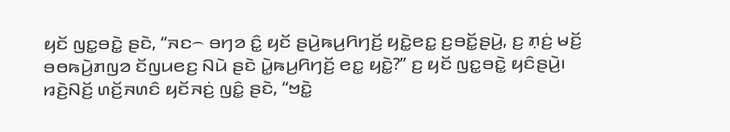ꤟꤢꤩ ꤜꤢ꤭ꤋꤢꤧ꤭ ꤔꤢꤧ, “ꤏꤢ꤮ ꤋꤚꤤ ꤢꤨ꤭ ꤟꤢꤩ ꤔꤣꤧ꤬ꤒꤣ꤬ꤖꤚꤢꤩ꤬ ꤟꤢꤧ꤭ꤕꤢ꤭ ꤢ꤬ꤋꤢꤩ꤭ꤔꤣꤧ꤬, ꤢ꤬ ꤊ꤫ꤢꤦ꤬ ꤗꤢꤩ꤬ ꤋꤥꤒꤣꤧ꤬ꤊꤜꤤ ꤢꤩꤜꤣꤕꤢ꤬ ꤡꤣꤧ ꤔꤢꤧ ꤣꤧ꤭ꤒꤣ꤬ꤖꤚꤢꤩ꤬ ꤕꤢ꤭ ꤟꤢꤧ꤭?” ꤢ꤬ ꤟꤢꤩ ꤜꤢ꤭ꤋꤢꤧ꤭ ꤟꤢꤨꤔꤣꤧ꤬꤯
ꤙꤢꤧ꤬ꤡꤢꤩ꤬ ꤛꤢꤩ꤬ꤏꤛꤢꤨ ꤟꤢꤩꤏꤢꤦ꤬ ꤜꤢꤨ꤭ ꤔꤢꤧ, “ꤠꤢꤧ꤭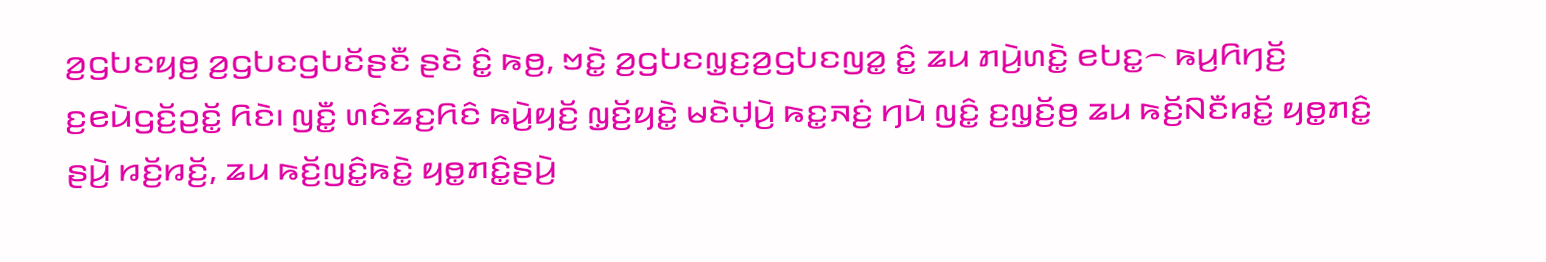ꤤ꤬ꤞꤝꤢꤟꤥ꤬ ꤤ꤬ꤞꤝꤢꤞꤝꤢꤩꤔꤢꤪ ꤔꤢꤧ ꤢꤨ꤭ ꤒꤥ꤬, ꤠꤢꤧ꤭ ꤤ꤬ꤞꤝꤢꤜ꤫ꤢ꤬ꤤ꤬ꤞꤝꤢꤜꤤ꤭ ꤢꤨ꤭ ꤘꤣ ꤊꤣꤧ꤬ꤛꤢꤧ꤭ ꤕꤝꤢ꤭꤮ ꤒꤣ꤬ꤖꤚꤢꤩ꤬ ꤢ꤬ꤕꤣꤧꤞꤢꤩ꤬ꤑꤢꤩ꤭ ꤖꤢꤧ꤯ ꤜꤢꤪ꤭ ꤛꤢꤨꤘꤢ꤬ꤖꤢꤨ ꤒꤣꤧ꤬ꤟꤢꤩ꤬ ꤜ꤫ꤢꤩ꤬ꤟꤢꤧ꤭ ꤗꤢꤧꤓ꤫ꤣꤧ꤬ ꤒꤢ꤭ꤏꤢꤦ꤬ ꤚꤣꤧ ꤜꤢꤨ꤭ ꤢ꤬ꤜ꤫ꤢꤩ꤬ꤥ꤬ ꤘꤣ ꤒꤢꤩ꤬ꤡꤢꤪꤙꤢꤩ꤭ ꤟꤥ꤭ꤊꤢꤨ꤭ ꤔꤣꤧ꤬ ꤙꤢꤩ꤬ꤙꤢꤩ꤬, ꤘꤣ ꤒꤢꤩ꤬ꤜꤢꤨ꤭ꤒꤢꤧ꤭ ꤟꤥ꤭ꤊꤢꤨ꤭ꤔꤣꤧ꤬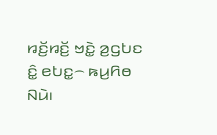ꤙꤢꤩ꤬ꤙꤢꤩ꤬ ꤠꤢꤧ꤭ ꤤ꤬ꤞꤝꤢ ꤢꤨ꤭ ꤕꤝꤢ꤭꤮ ꤒꤣ꤬ꤖꤥ ꤡꤣꤧ꤯